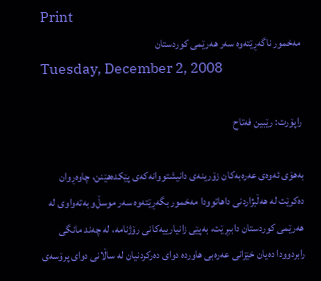Print
 مه‌خمور ناگه‌ڕێته‌وه‌ سه‌ر هه‌رێمی‌ كوردستان
Tuesday, December 2, 2008

 راپۆرت: رێبین فه‌تاح

به‌هۆی‌ ئه‌وه‌ی‌ عه‌ره‌به‌كان زۆرینه‌ی‌ دانیشتووانه‌كه‌ی‌ پێكده‌هێنن، چاوه‌ڕوان ده‌كرێت له‌ هه‌ڵبژاردنی‌ داهاتوودا مه‌خمور بگه‌ڕێته‌وه‌ سه‌ر موسڵ‌‌و به‌ته‌واوی‌ له‌ هه‌رێمی‌ كوردستان داببڕێت، به‌پێی‌ زانیارییه‌كانی‌ رۆژنامه‌، له‌ چه‌ند مانگی‌ رابردوودا ده‌یان خێزانی‌ عه‌ره‌بی‌ هاورده‌ دوای‌ ده‌ركردنیان له‌ ساڵانی‌ دوای‌ پرۆسه‌ی‌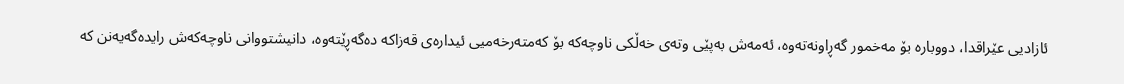ئازادیی‌ عێراقدا، دووباره‌ بۆ مه‌خمور گه‌ڕاونه‌ته‌وه‌، ئه‌مه‌ش به‌پێی‌ وته‌ی‌ خه‌ڵكی‌ ناوچه‌كه‌ بۆ كه‌مته‌رخه‌میی‌ ئیداره‌ی‌ قه‌زاكه‌ ده‌گه‌ڕێته‌وه‌، دانیشتووانی‌ ناوچه‌كه‌ش رایده‌گه‌یه‌نن كه‌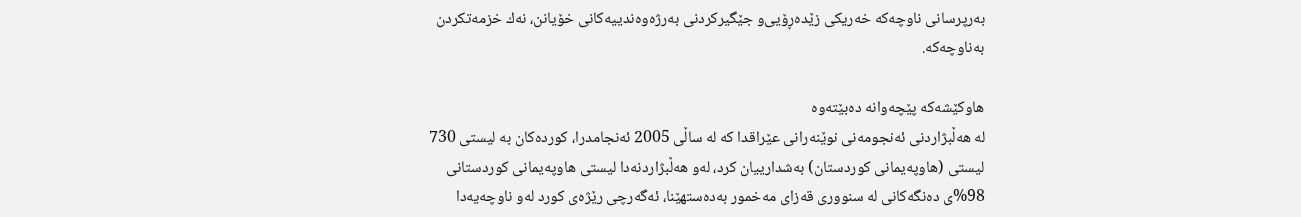به‌رپرسانی‌ ناوچه‌كه‌ خه‌ریكی‌ زێده‌ڕۆیی‌‌و جێگیركردنی‌ به‌رژه‌وه‌ندییه‌كانی‌ خۆیانن، نه‌ك خزمه‌تكردن به‌ناوچه‌كه‌.

هاوكێشه‌كه‌ پێچه‌وانه‌ ده‌بێته‌وه‌
له‌ هه‌ڵبژاردنی‌ ئه‌نجومه‌نی‌ نوێنه‌رانی‌ عێراقدا كه‌ له‌ ساڵی‌ 2005 ئه‌نجامدرا، كورده‌كان به‌ لیستی‌ 730 لیستی‌ (هاوپه‌یمانی‌ كوردستان) به‌شدارییان كرد، له‌و هه‌ڵبژاردنه‌دا لیستی‌ هاوپه‌یمانی‌ كوردستانی‌ 98%ی‌ ده‌نگه‌كانی‌ له‌ سنووری‌ قه‌زای‌ مه‌خمور به‌ده‌ستهێنا، ئه‌گه‌رچی‌ رێژه‌ی‌ كورد له‌و ناوچه‌یه‌دا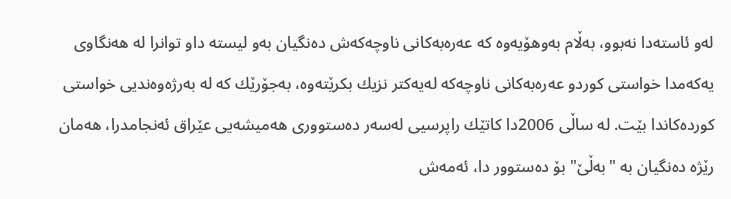له‌و ئاسته‌دا نه‌بوو، به‌ڵام به‌وهۆیه‌وه‌ كه‌ عه‌ره‌به‌كانی‌ ناوچه‌كه‌ش ده‌نگیان به‌و لیسته‌ داو توانرا له‌ هه‌نگاوی‌ یه‌كه‌مدا خواستی‌ كوردو عه‌ره‌به‌كانی‌ ناوچه‌كه‌ له‌یه‌كتر نزیك بكرێته‌وه‌، به‌جۆرێك كه‌ له‌ به‌رژه‌وه‌ندیی‌ خواستی‌ كورده‌كاندا بێت. له‌ ساڵی‌ 2006دا كاتێك راپرسیی‌ له‌سه‌ر ده‌ستووری‌ هه‌میشه‌یی‌ عێراق ئه‌نجامدرا، هه‌مان رێژه‌ ده‌نگیان به‌ "به‌ڵێ‌" بۆ ده‌ستوور دا، ئه‌مه‌ش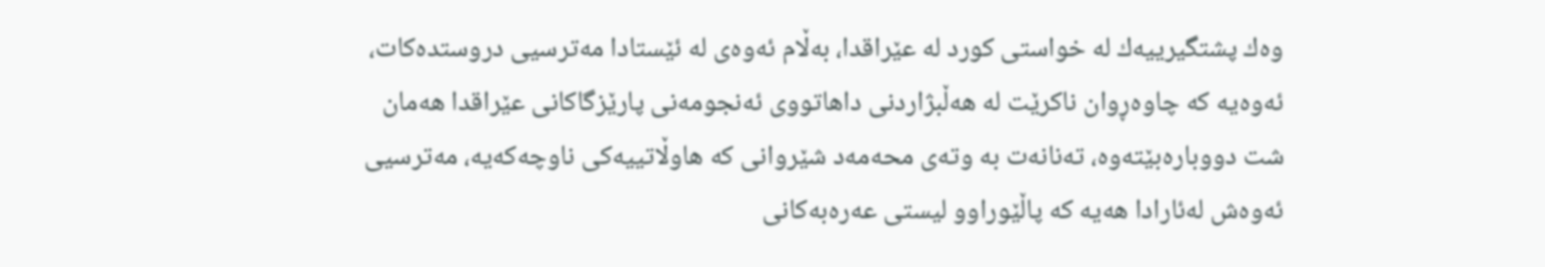وه‌ك پشتگیرییه‌ك له‌ خواستی‌ كورد له‌ عێراقدا، به‌ڵام ئه‌وه‌ی‌ له‌ ئێستادا مه‌ترسیی‌ دروستده‌كات، ئه‌وه‌یه‌ كه‌ چاوه‌ڕوان ناكرێت له‌ هه‌ڵبژاردنی‌ داهاتووی‌ ئه‌نجومه‌نی‌ پارێزگاكانی‌ عێراقدا هه‌مان شت دووباره‌بێته‌وه‌، ته‌نانه‌ت به‌ وته‌ی‌ محه‌مه‌د شێروانی‌ كه‌ هاوڵاتییه‌كی‌ ناوچه‌كه‌یه‌، مه‌ترسیی‌ ئه‌وه‌ش له‌ئارادا هه‌یه‌ كه‌ پاڵێوراوو لیستی‌ عه‌ره‌به‌كانی‌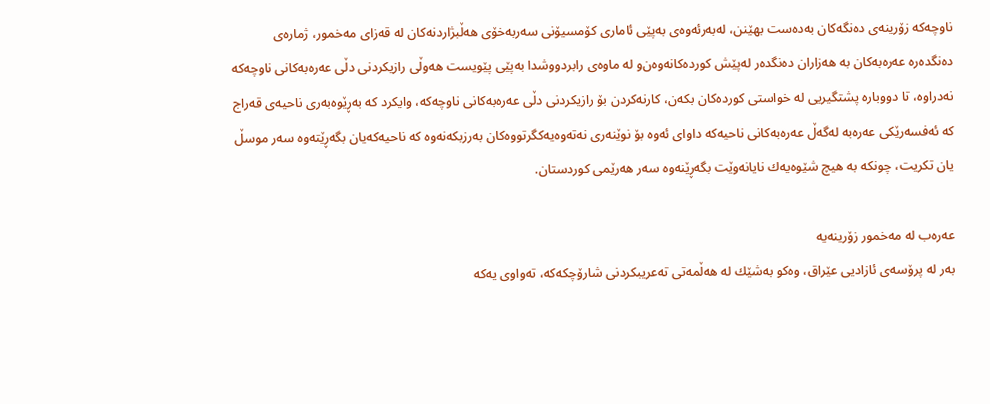ناوچه‌كه‌ زۆرینه‌ی‌ ده‌نگه‌كان به‌ده‌ست بهێنن، له‌به‌رئه‌وه‌ی‌ به‌پێی‌ ئاماری‌ كۆمسیۆنی‌ سه‌ربه‌خۆی‌ هه‌ڵبژاردنه‌كان له‌ قه‌زای‌ مه‌خمور، ژماره‌ی‌ ده‌نگده‌ره‌ عه‌ره‌به‌كان به‌ هه‌زاران ده‌نگده‌ر له‌پێش كورده‌كانه‌وه‌ن‌و له‌ ماوه‌ی‌ رابردووشدا به‌پێی‌ پێویست هه‌وڵی‌ رازیكردنی‌ دڵی‌ عه‌ره‌به‌كانی‌ ناوچه‌كه‌ نه‌دراوه‌، تا دووباره‌ پشتگیریی‌ له‌ خواستی‌ كورده‌كان بكه‌ن، كارنه‌كردن بۆ رازیكردنی‌ دڵی‌ عه‌ره‌به‌كانی‌ ناوچه‌كه‌، وایكرد كه‌ به‌ڕێوه‌به‌ری‌ ناحیه‌ی‌ قه‌راج كه‌ ئه‌فسه‌رێكی‌ عه‌ره‌به‌ له‌گه‌ڵ‌ عه‌ره‌به‌كانی‌ ناحیه‌كه‌ داوای‌ ئه‌وه‌ بۆ نوێنه‌ری‌ نه‌ته‌وه‌یه‌كگرتووه‌كان به‌رزبكه‌نه‌وه‌ كه‌ ناحیه‌كه‌یان بگه‌ڕێته‌وه‌ سه‌ر موسڵ‌ یان تكریت، چونكه‌ به‌ هیچ شێوه‌یه‌ك نایانه‌وێت بگه‌ڕێنه‌وه‌ سه‌ر هه‌رێمی‌ كوردستان.

عه‌ره‌ب له‌ مه‌خمور زۆرینه‌یه‌
به‌ر له‌ پرۆسه‌ی‌ ئازادیی‌ عێراق، وه‌كو به‌شێك له‌ هه‌ڵمه‌تی‌ ته‌عریبكردنی‌ شارۆچكه‌كه‌، ته‌واوی‌ یه‌كه‌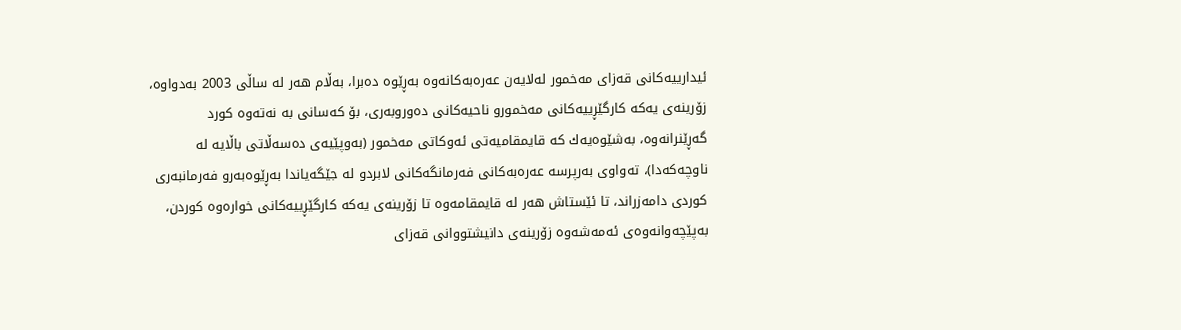ئیدارییه‌كانی‌ قه‌زای‌ مه‌خمور له‌لایه‌ن عه‌ره‌به‌كانه‌وه‌ به‌ڕێوه‌ ده‌برا، به‌ڵام هه‌ر له‌ ساڵی‌ 2003 به‌دواوه‌، زۆرینه‌ی‌ یه‌كه‌ كارگێڕییه‌كانی‌ مه‌خمورو ناحیه‌كانی‌ ده‌وروبه‌ری‌، بۆ كه‌سانی‌ به‌ نه‌ته‌وه‌ كورد گه‌ڕێنرانه‌وه‌، به‌شێوه‌یه‌ك كه‌ قایمقامیه‌تی‌ ئه‌وكاتی‌ مه‌خمور (به‌وپێیه‌ی‌ ده‌سه‌ڵاتی‌ باڵایه‌ له‌ ناوچه‌كه‌دا)، ته‌واوی‌ به‌رپرسه‌ عه‌ره‌به‌كانی‌ فه‌رمانگه‌كانی‌ لابردو له‌ جێگه‌یاندا به‌ڕێوه‌به‌رو فه‌رمانبه‌ری‌ كوردی‌ دامه‌زراند، تا ئێستاش هه‌ر له‌ قایمقامه‌وه‌ تا زۆرینه‌ی‌ یه‌كه‌ كارگێڕییه‌كانی‌ خواره‌وه‌ كوردن، به‌پێچه‌وانه‌وه‌ی‌ ئه‌مه‌شه‌وه‌ زۆرینه‌ی‌ دانیشتووانی‌ قه‌زای‌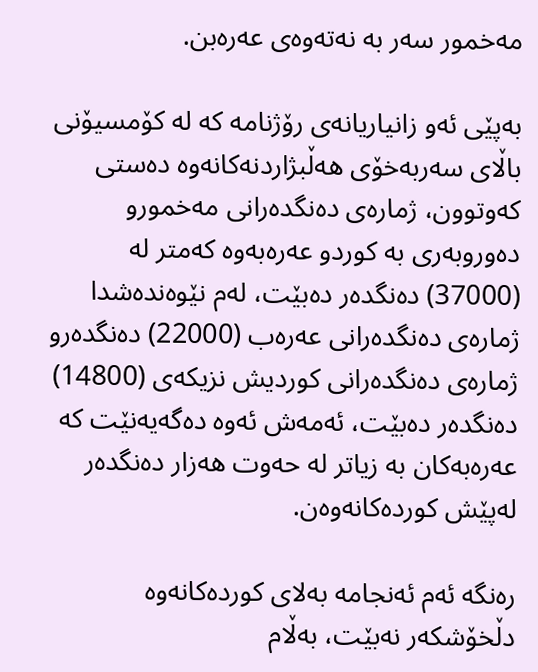مه‌خمور سه‌ر به‌ نه‌ته‌وه‌ی‌ عه‌ره‌بن.

به‌پێی‌ ئه‌و زانیاریانه‌ی‌ رۆژنامه‌ كه‌ له‌ كۆمسیۆنی‌ باڵای‌ سه‌ربه‌خۆی‌ هه‌ڵبژاردنه‌كانه‌وه‌ ده‌ستی‌ كه‌وتوون، ژماره‌ی‌ ده‌نگده‌رانی‌ مه‌خمورو ده‌وروبه‌ری‌ به‌ كوردو عه‌ره‌به‌وه‌ كه‌متر له‌ (37000) ده‌نگده‌ر ده‌بێت، له‌م نێوه‌نده‌شدا ژماره‌ی‌ ده‌نگده‌رانی‌ عه‌ره‌ب (22000) ده‌نگده‌رو ژماره‌ی‌ ده‌نگده‌رانی‌ كوردیش نزیكه‌ی‌ (14800) ده‌نگده‌ر ده‌بێت، ئه‌مه‌ش ئه‌وه‌ ده‌گه‌یه‌نێت كه‌ عه‌ره‌به‌كان به‌ زیاتر له‌ حه‌وت هه‌زار ده‌نگده‌ر له‌پێش كورده‌كانه‌وه‌ن.

ره‌نگه‌ ئه‌م ئه‌نجامه‌ به‌لای‌ كورده‌كانه‌وه‌ دڵخۆشكه‌ر نه‌بێت، به‌ڵام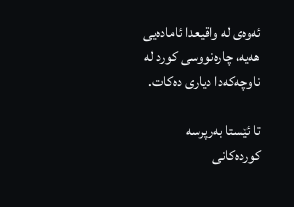ئه‌وه‌ی‌ له‌ واقیعدا ئاماده‌یی‌ هه‌یه‌، چاره‌نووسی‌ كورد له‌ ناوچه‌كه‌دا دیاری‌ ده‌كات.

تا ئێستا به‌رپرسه‌ كورده‌كانی‌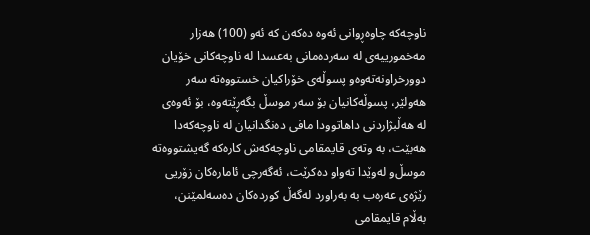ناوچه‌كه‌ چاوه‌ڕوانی‌ ئه‌وه‌ ده‌كه‌ن كه‌ ئه‌و (100) هه‌زار مه‌خمورییه‌ی‌ له‌ سه‌رده‌مانی‌ به‌عسدا له‌ ناوچه‌كانی‌ خۆیان دوورخراونه‌ته‌وه‌و پسوڵه‌ی‌ خۆراكیان خستووه‌ته‌ سه‌ر هه‌ولێر، پسوڵه‌كانیان بۆ سه‌ر موسڵ‌ بگه‌ڕێته‌وه‌، بۆ ئه‌وه‌ی‌ له‌ هه‌ڵبژاردنی‌ داهاتوودا مافی‌ ده‌نگدانیان له‌ ناوچه‌كه‌دا هه‌بێت، به‌ وته‌ی‌ قایمقامی‌ ناوچه‌كه‌ش كاره‌كه‌ گه‌یشتووه‌ته‌ موسڵ‌‌و له‌وێدا ته‌واو ده‌كرێت، ئه‌گه‌رچی‌ ئاماره‌كان زۆریی‌ رێژه‌ی‌ عه‌ره‌ب به‌ به‌راورد له‌گه‌ڵ‌ كورده‌كان ده‌سه‌لمێنن، به‌ڵام قایمقامی‌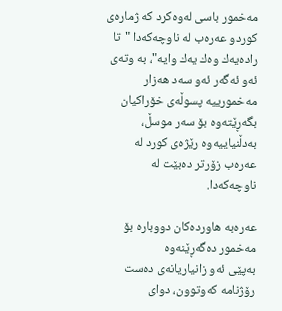مه‌خمور باسی‌ له‌وه‌كرد كه‌ ژماره‌ی‌ كوردو عه‌ره‌ب له‌ ناوچه‌كه‌دا "تا راده‌یه‌ك وه‌ك یه‌ك وایه‌"، به‌ وته‌ی‌ ئه‌و ئه‌گه‌ر ئه‌و سه‌د هه‌زار مه‌خمورییه‌ پسوڵه‌ی‌ خۆراكیان بگه‌ڕێته‌وه‌ بۆ سه‌ر موسڵ‌، به‌دڵنیاییه‌وه‌ رێژه‌ی‌ كورد له‌ عه‌ره‌ب زۆرتر ده‌بێت له‌ ناوچه‌كه‌دا.

عه‌ره‌به‌ هاورده‌كان دووباره‌ بۆ مه‌خمور ده‌گه‌ڕێنه‌وه‌
به‌پێی‌ ئه‌و زانیاریانه‌ی‌ ده‌ست رۆژنامه‌ كه‌وتوون، دوای‌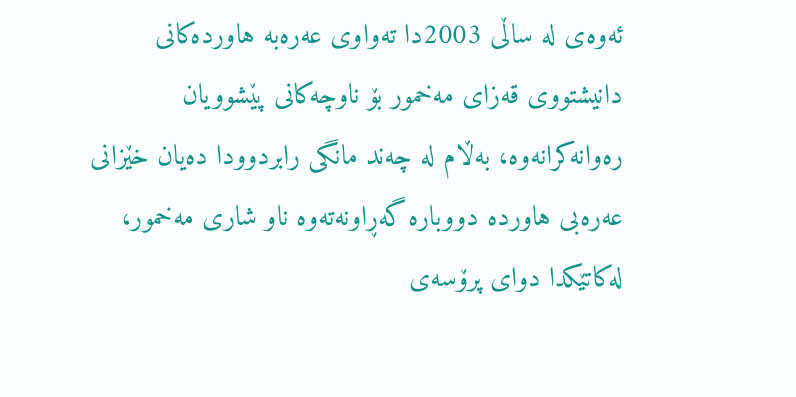ئه‌وه‌ی‌ له‌ ساڵی‌ 2003دا ته‌واوی‌ عه‌ره‌به‌ هاورده‌كانی‌ دانیشتووی‌ قه‌زای‌ مه‌خمور بۆ ناوچه‌كانی‌ پێشوویان ره‌وانه‌كرانه‌وه‌، به‌ڵام له‌ چه‌ند مانگی‌ رابردوودا ده‌یان خێزانی‌ عه‌ره‌بی‌ هاورده‌ دووباره‌ گه‌ڕاونه‌ته‌وه‌ ناو شاری‌ مه‌خمور، له‌كاتێكدا دوای‌ پرۆسه‌ی‌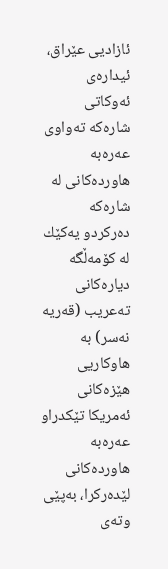ئازادیی‌ عێراق، ئیداره‌ی‌ ئه‌وكاتی‌ شاره‌كه‌ ته‌واوی‌ عه‌ره‌به‌ هاورده‌كانی‌ له‌ شاره‌كه‌ ده‌ركردو یه‌كێك له‌ كۆمه‌ڵگه‌ دیاره‌كانی‌ ته‌عریب (قه‌ریه‌ نه‌سر) به‌ هاوكاریی‌ هێزه‌كانی‌ ئه‌مریكا تێكدراو عه‌ره‌به‌ هاورده‌كانی‌ لێده‌ركرا، به‌پێی‌ وته‌ی‌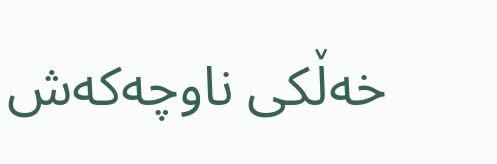خه‌ڵكی‌ ناوچه‌كه‌ش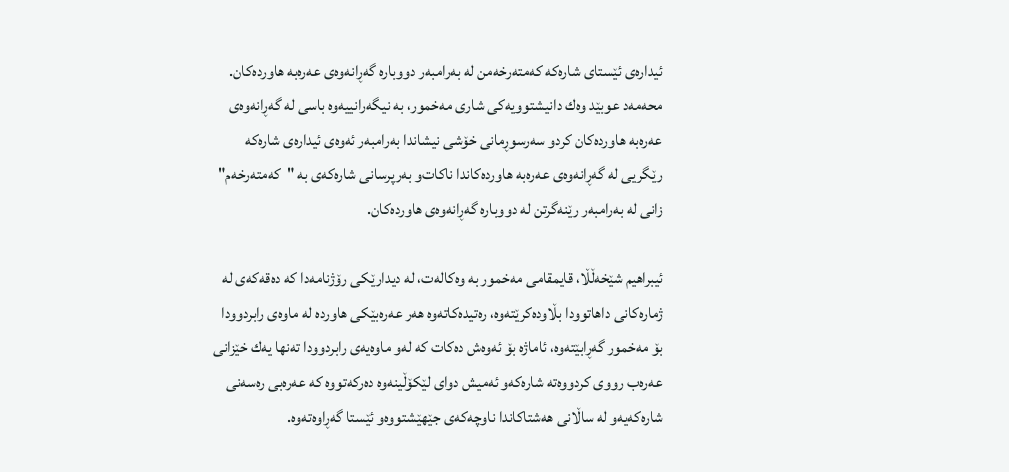ئیداره‌ی‌ ئێستای‌ شاره‌كه‌ كه‌مته‌رخه‌من له‌ به‌رامبه‌ر دووباره‌ گه‌ڕانه‌وه‌ی‌ عه‌ره‌به‌ هاورده‌كان. محه‌مه‌د عوبێد وه‌ك دانیشتوویه‌كی‌ شاری‌ مه‌خمور، به‌ نیگه‌رانییه‌وه‌ باسی‌ له‌ گه‌ڕانه‌وه‌ی‌ عه‌ره‌به‌ هاورده‌كان كرد‌و سه‌رسوڕمانی‌ خۆشی‌ نیشاندا به‌رامبه‌ر ئه‌وه‌ی‌ ئیداره‌ی‌ شاره‌كه‌ رێگریی‌ له‌ گه‌ڕانه‌وه‌ی‌ عه‌ره‌به‌ هاورده‌كاندا ناكات‌و به‌رپرسانی‌ شاره‌كه‌ی‌ به‌ "كه‌مته‌رخه‌م" زانی‌ له‌ به‌رامبه‌ر رێنه‌گرتن له‌ دووباره‌ گه‌ڕانه‌وه‌ی‌ هاورده‌كان.

ئیبراهیم شێخه‌ڵڵا، قایمقامی‌ مه‌خمور به‌ وه‌كاله‌ت، له‌ دیدارێكی‌ رۆژنامه‌دا كه‌ ده‌قه‌كه‌ی‌ له‌ ژماره‌كانی‌ داهاتوودا بڵاوده‌كرێته‌وه‌، ره‌تیده‌كاته‌وه‌ هه‌ر عه‌ره‌بێكی‌ هاورده‌ له‌ ماوه‌ی‌ رابردوودا بۆ مه‌خمور گه‌ڕابێته‌وه‌، ئاماژه‌ بۆ ئه‌وه‌ش ده‌كات كه‌ له‌و ماوه‌یه‌ی‌ رابردوودا ته‌نها یه‌ك خێزانی‌ عه‌ره‌ب رووی‌ كردووه‌ته‌ شاره‌كه‌و ئه‌میش دوای‌ لێكۆڵینه‌وه‌ ده‌ركه‌تووه‌ كه‌ عه‌ره‌بی‌ ره‌سه‌نی‌ شاره‌كه‌یه‌و له‌ ساڵانی‌ هه‌شتاكاندا ناوچه‌كه‌ی‌ جێهێشتووه‌و ئێستا گه‌ڕاوه‌ته‌وه‌.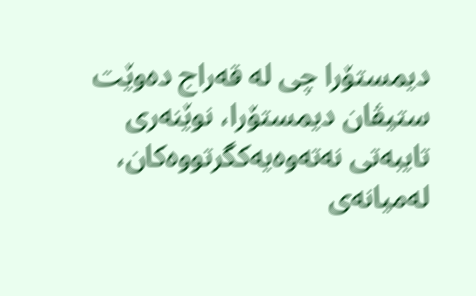دیمستۆرا چی‌ له‌ قه‌راج ده‌وێت
ستیڤان دیمستۆرا، نوێنه‌ری‌ تایبه‌تی‌ نه‌ته‌وه‌یه‌كگرتووه‌كان، له‌میانه‌ی‌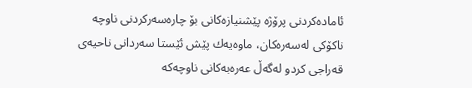ئاماده‌كردنی‌ پرۆژه‌ پێشنیازه‌كانی‌ بۆ چاره‌سه‌ركردنی‌ ناوچه‌ ناكۆكی له‌سه‌ره‌كان، ماوه‌یه‌ك پێش ئێستا سه‌ردانی‌ ناحیه‌ی‌ قه‌راجی‌ كرد‌و له‌گه‌ڵ‌ عه‌ره‌به‌كانی‌ ناوچه‌كه‌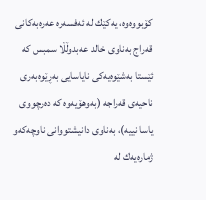كۆبووه‌وه‌، یه‌كێك له‌ ئه‌فسه‌ره‌ عه‌ره‌به‌كانی‌ قه‌راج به‌ناوی‌ خالد عه‌بدوڵڵا سمبس كه‌ ئێستا به‌شێوه‌یه‌كی‌ نایاسایی‌ به‌ڕێوه‌به‌ری‌ ناحیه‌ی‌ قه‌راجه‌ (به‌وهۆیه‌وه‌ كه‌ ده‌رچووی‌ یاسا نییه‌)، به‌ناوی‌ دانیشتووانی‌ ناوچه‌كه‌و ژماره‌یه‌ك له‌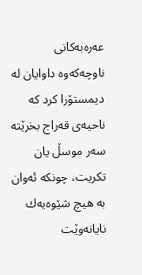عه‌ره‌به‌كانی‌ ناوچه‌كه‌وه‌ داوایان له‌ دیمستۆرا كرد كه‌ ناحیه‌ی‌ قه‌راج بخرێته‌ سه‌ر موسڵ‌ یان تكریت، چونكه‌ ئه‌وان به‌ هیچ شێوه‌یه‌ك نایانه‌وێت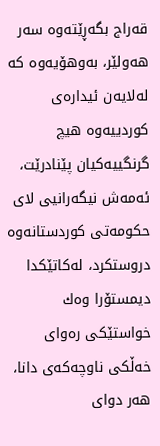قه‌راج بگه‌ڕێته‌وه‌ سه‌ر هه‌ولێر، به‌وهۆیه‌وه‌ كه‌ له‌لایه‌ن ئیداره‌ی‌ كوردییه‌وه‌ هیچ گرنگییه‌كیان پێنادرێت، ئه‌مه‌ش نیگه‌رانیی‌ لای‌ حكومه‌تی‌ كوردستانه‌وه‌ دروستكرد، له‌كاتێكدا دیمستۆرا وه‌ك خواستێكی‌ ره‌وای‌ خه‌ڵكی‌ ناوچه‌كه‌ی‌ دانا، هه‌ر دوای‌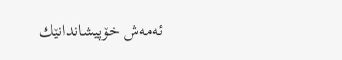ئه‌مه‌ش خۆپیشاندانێك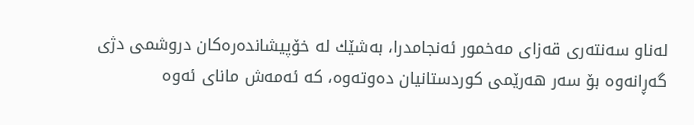له‌ناو سه‌نته‌ری‌ قه‌زای‌ مه‌خمور ئه‌نجامدرا، به‌شێك له‌ خۆپیشانده‌ره‌كان دروشمی‌ دژی‌ گه‌ڕانه‌وه‌ بۆ سه‌ر هه‌رێمی‌ كوردستانیان ده‌وته‌وه‌، كه‌ ئه‌مه‌ش مانای‌ ئه‌وه‌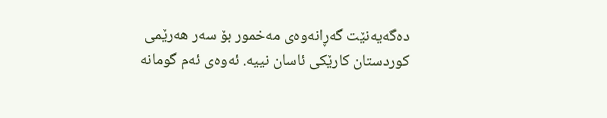ده‌گه‌یه‌نێت گه‌ڕانه‌وه‌ی‌ مه‌خمور بۆ سه‌ر هه‌رێمی‌ كوردستان كارێكی‌ ئاسان نییه‌. ئه‌وه‌ی‌ ئه‌م گومانه‌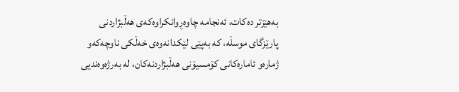به‌هێزتر ده‌كات، ئه‌نجامه‌ چاوه‌ڕوانكراوه‌كه‌ی‌ هه‌ڵبژاردنی‌ پارێزگای‌ موسڵه‌، كه‌ به‌پێی‌ لێكدانه‌وه‌ی‌ خه‌ڵكی‌ ناوچه‌كه‌و ژماره‌و ئاماره‌كانی‌ كۆمسیۆنی‌ هه‌ڵبژاردنه‌كان، له‌ به‌رژه‌وه‌ندیی‌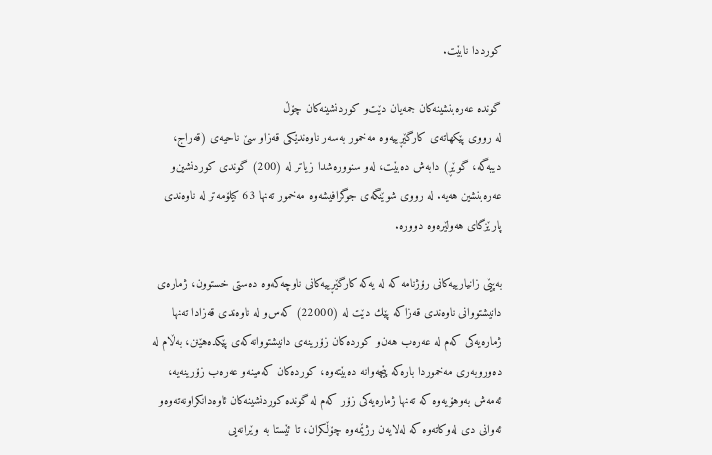كورددا نابێت.

گونده‌ عه‌ره‌بنشینه‌كان جمه‌یان دێت‌و كوردنشینه‌كان چۆڵ‌
له‌ رووی‌ پێكهاته‌ی‌ كارگێڕییه‌وه‌ مه‌خمور به‌سه‌ر ناوه‌ندێكی‌ قه‌زاو سێ‌ ناحیه‌ی‌ (قه‌راج، دیبه‌گه‌، گوێڕ) دابه‌ش ده‌بێت، له‌و سنووره‌شدا زیاتر له‌ (200) گوندی‌ كوردنشین‌و عه‌ره‌بنشین هه‌یه‌. له‌ رووی‌ شوێنگه‌ی‌ جوگرافیشه‌وه‌ مه‌خمور ته‌نها 63 كیلۆمه‌تر له‌ ناوه‌ندی‌ پارێزگای‌ هه‌ولێره‌وه‌ دووره‌.

به‌پێی‌ زانیارییه‌كانی‌ رۆژنامه‌ كه‌ له‌ یه‌كه‌ كارگێڕییه‌كانی‌ ناوچه‌كه‌وه‌ ده‌ستی‌ خستوون، ژماره‌ی‌ دانیشتووانی‌ ناوه‌ندی‌ قه‌زاكه‌ پێك دێت له‌ (22000) كه‌س‌و له‌ ناوه‌ندی‌ قه‌زادا ته‌نها ژماره‌یه‌كی‌ كه‌م له‌ عه‌ره‌ب هه‌ن‌و كورده‌كان زۆرینه‌ی‌ دانیشتووانه‌كه‌ی‌ پێكده‌هێنن، به‌ڵام له‌ ده‌وروبه‌ری‌ مه‌خموردا باره‌كه‌ پێچه‌وانه‌ ده‌بێته‌وه‌، كورده‌كان كه‌مینه‌و عه‌ره‌ب زۆرینه‌یه‌، ئه‌مه‌ش به‌وهۆیه‌وه‌ كه‌ ته‌نها ژماره‌یه‌كی‌ زۆر كه‌م له‌ گونده‌ كوردنشینه‌كان ئاوه‌دانكراونه‌ته‌وه‌و ئه‌وانی‌ دی‌ له‌وكاته‌وه‌ كه‌ له‌لایه‌ن رژێمه‌وه‌ چۆڵكران، تا ئێستا به‌ وێرانه‌یی‌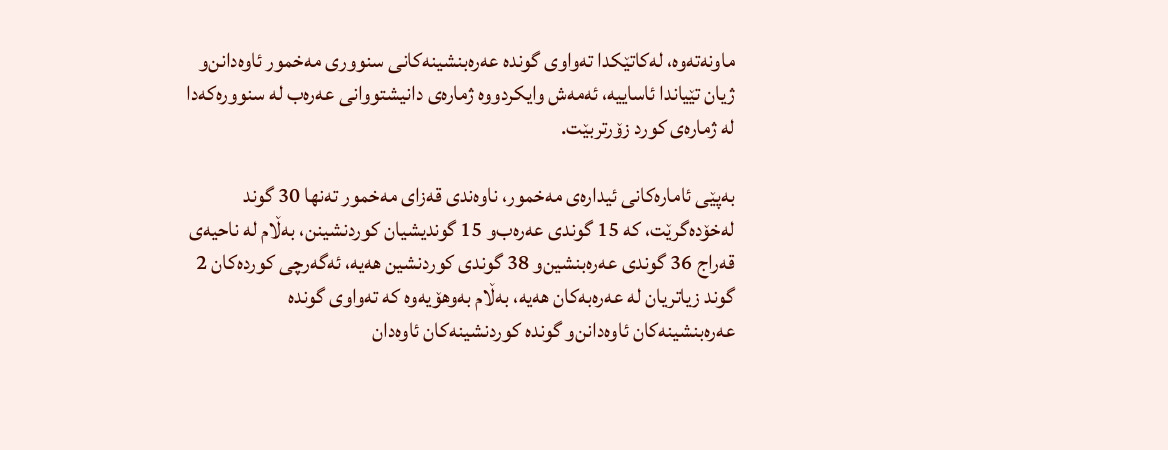ماونه‌ته‌وه‌، له‌كاتێكدا ته‌واوی‌ گونده‌ عه‌ره‌بنشینه‌كانی‌ سنووری‌ مه‌خمور ئاوه‌دانن‌و ژیان تێیاندا ئاساییه‌، ئه‌مه‌ش وایكردووه‌ ژماره‌ی‌ دانیشتووانی‌ عه‌ره‌ب له‌ سنووره‌كه‌دا له‌ ژماره‌ی‌ كورد زۆرتربێت.

به‌پێی‌ ئاماره‌كانی‌ ئیداره‌ی‌ مه‌خمور، ناوه‌ندی‌ قه‌زای‌ مه‌خمور ته‌نها 30 گوند له‌خۆده‌گرێت، كه‌ 15 گوندی‌ عه‌ره‌ب‌و 15 گوندیشیان كوردنشینن، به‌ڵام له‌ ناحیه‌ی‌ قه‌راج 36 گوندی‌ عه‌ره‌بنشین‌و 38 گوندی‌ كوردنشین هه‌یه‌، ئه‌گه‌رچی‌ كورده‌كان 2 گوند زیاتریان له‌ عه‌ره‌به‌كان هه‌یه‌، به‌ڵام به‌وهۆیه‌وه‌ كه‌ ته‌واوی‌ گونده‌ عه‌ره‌بنشینه‌كان ئاوه‌دانن‌و گونده‌ كوردنشینه‌كان ئاوه‌دان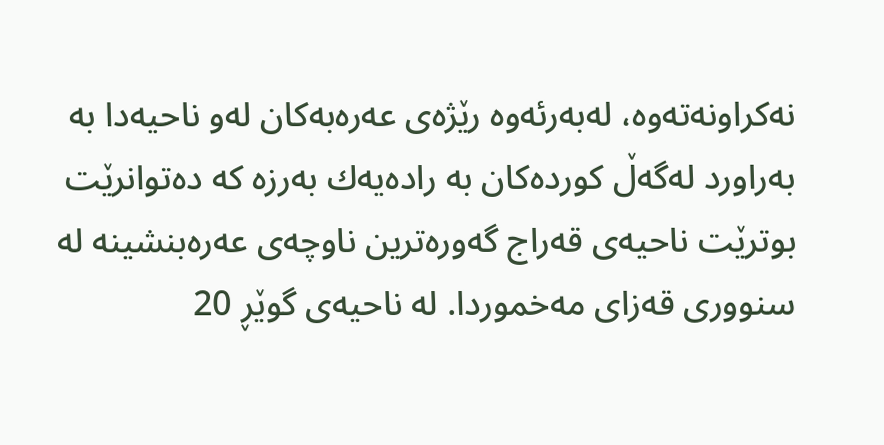نه‌كراونه‌ته‌وه‌، له‌به‌رئه‌وه‌ رێژه‌ی‌ عه‌ره‌به‌كان له‌و ناحیه‌دا به‌ به‌راورد له‌گه‌ڵ‌ كورده‌كان به‌ راده‌یه‌ك به‌رزه‌ كه‌ ده‌توانرێت بوترێت ناحیه‌ی‌ قه‌راج گه‌وره‌ترین ناوچه‌ی‌ عه‌ره‌بنشینه‌ له‌ سنووری‌ قه‌زای‌ مه‌خموردا. له‌ ناحیه‌ی‌ گوێڕ 20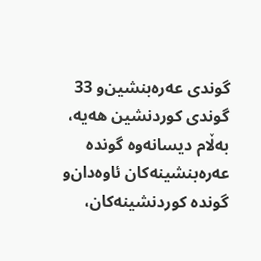گوندی‌ عه‌ره‌بنشین‌و 33 گوندی‌ كوردنشین هه‌یه‌، به‌ڵام دیسانه‌وه‌ گونده‌ عه‌ره‌بنشینه‌كان ئاوه‌دان‌و گونده‌ كوردنشینه‌كان،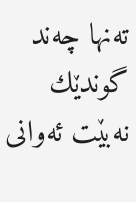ته‌نها چه‌ند گوندێك نه‌بێت ئه‌وانی‌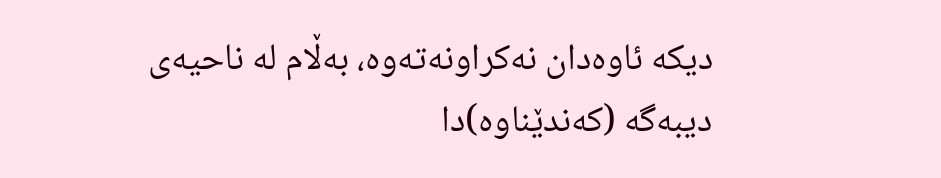دیكه‌ ئاوه‌دان نه‌كراونه‌ته‌وه‌، به‌ڵام له‌ ناحیه‌ی‌ دیبه‌گه‌ (كه‌ندێناوه‌)دا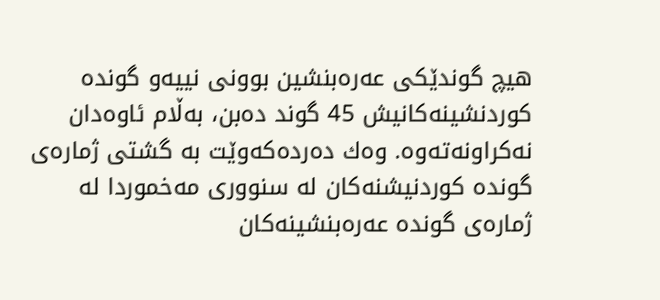هیچ گوندێكی‌ عه‌ره‌بنشین بوونی‌ نییه‌و گونده‌ كوردنشینه‌كانیش 45 گوند ده‌بن، به‌ڵام ئاوه‌دان نه‌كراونه‌ته‌وه‌. وه‌ك ده‌رده‌كه‌وێت به‌ گشتی‌ ژماره‌ی‌ گونده‌ كوردنیشنه‌كان له‌ سنووری‌ مه‌خموردا له‌ ژماره‌ی‌ گونده‌ عه‌ره‌بنشینه‌كان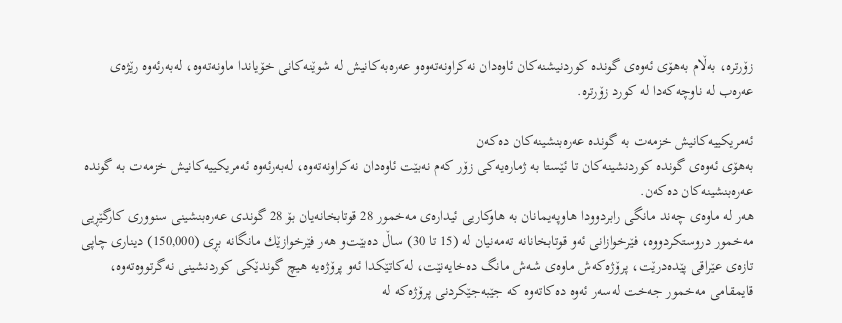زۆرتره‌، به‌ڵام به‌هۆی‌ ئه‌وه‌ی‌ گونده‌ كوردنیشنه‌كان ئاوه‌دان نه‌كراونه‌ته‌وه‌و عه‌ره‌به‌كانیش له‌ شوێنه‌كانی‌ خۆیاندا ماونه‌ته‌وه‌، له‌به‌رئه‌وه‌ رێژه‌ی‌ عه‌ره‌ب له‌ ناوچه‌كه‌دا له‌ كورد زۆرتره‌.

ئه‌مریكییه‌كانیش خزمه‌ت به‌ گونده‌ عه‌ره‌بنشینه‌كان ده‌كه‌ن
به‌هۆی‌ ئه‌وه‌ی‌ گونده‌ كوردنشینه‌كان تا ئێستا به‌ ژماره‌یه‌كی‌ زۆر كه‌م نه‌بێت ئاوه‌دان نه‌كراونه‌ته‌وه‌، له‌به‌رئه‌وه‌ ئه‌مریكییه‌كانیش خزمه‌ت به‌ گونده‌ عه‌ره‌بنشینه‌كان ده‌كه‌ن.
هه‌ر له‌ ماوه‌ی‌ چه‌ند مانگی‌ رابردوودا هاوپه‌یمانان به‌ هاوكاریی‌ ئیداره‌ی‌ مه‌خمور 28 قوتابخانه‌یان بۆ 28 گوندی‌ عه‌ره‌بنشینی‌ سنووری‌ كارگێڕیی‌ مه‌خمور دروستكردووه‌، فێرخوازانی‌ ئه‌و قوتابخانانه‌ ته‌مه‌نیان له‌ (15 تا 30) ساڵ‌ ده‌بێت‌و هه‌ر فێرخوازێك مانگانه‌ بڕی‌ (150,000) دیناری‌ چاپی‌ تازه‌ی‌ عێراقی‌ پێده‌درێت، پرۆژه‌كه‌ش ماوه‌ی‌ شه‌ش مانگ ده‌خایه‌نێت، له‌كاتێكدا ئه‌و پرۆژه‌یه‌ هیچ گوندێكی‌ كوردنشینی‌ نه‌گرتووه‌ته‌وه‌، قایمقامی‌ مه‌خمور جه‌خت له‌سه‌ر ئه‌وه‌ ده‌كاته‌وه‌ كه‌ جێبه‌جێكردنی‌ پرۆژه‌كه‌ له‌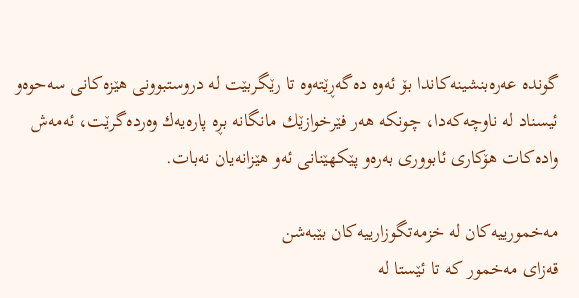گونده‌ عه‌ره‌بنشینه‌كاندا بۆ ئه‌وه‌ ده‌گه‌ڕێته‌وه‌ تا رێگربێت له‌ دروستبوونی‌ هێزه‌كانی‌ سه‌حوه‌و ئیسناد له‌ ناوچه‌كه‌دا، چونكه‌ هه‌ر فێرخوازێك مانگانه‌ بڕه‌ پاره‌یه‌ك وه‌رده‌گرێت، ئه‌مه‌ش واده‌كات هۆكاری‌ ئابووری‌ به‌ره‌و پێكهێنانی‌ ئه‌و هێزانه‌یان نه‌بات.

مه‌خمورییه‌كان له‌ خزمه‌تگوزارییه‌كان بێبه‌شن
قه‌زای‌ مه‌خمور كه‌ تا ئێستا له‌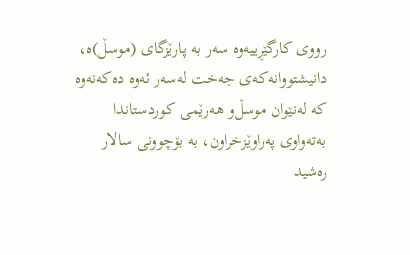رووی‌ كارگێڕییه‌وه‌ سه‌ر به‌ پارێزگای‌ (موسڵ‌)ه‌، دانیشتووانه‌كه‌ی‌ جه‌خت له‌سه‌ر ئه‌وه‌ ده‌كه‌نه‌وه‌ كه‌ له‌نێوان موسڵ‌‌و هه‌رێمی‌ كوردستاندا به‌ته‌واوی‌ په‌راوێزخراون، به‌ بۆچوونی‌ سالار ره‌شید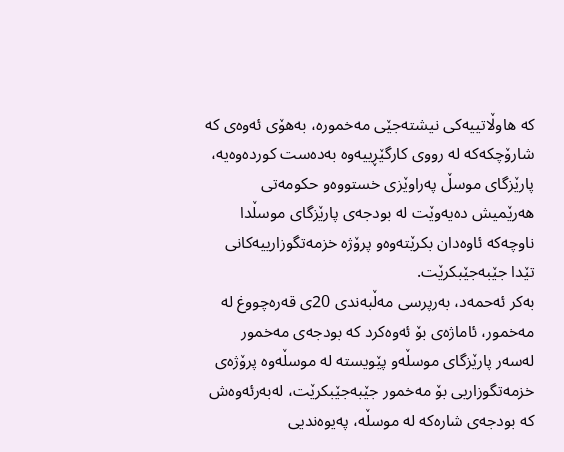كه‌ هاوڵاتییه‌كی‌ نیشته‌جێی‌ مه‌خموره‌، به‌هۆی‌ ئه‌وه‌ی‌ كه‌ شارۆچكه‌كه‌ له‌ رووی‌ كارگێڕییه‌وه‌ به‌ده‌ست كورده‌وه‌یه‌، پارێزگای‌ موسڵ‌ په‌راوێزی‌ خستووه‌و حكومه‌تی‌ هه‌رێمیش ده‌یه‌وێت له‌ بودجه‌ی‌ پارێزگای‌ موسڵدا ناوچه‌كه‌ ئاوه‌دان بكرێته‌وه‌و پرۆژه‌ خزمه‌تگوزارییه‌كانی‌ تێدا جێبه‌جێبكرێت.
به‌كر ئه‌حمه‌د، به‌رپرسی‌ مه‌ڵبه‌ندی‌ 20ی‌ قه‌ره‌چووغ له‌ مه‌خمور، ئاماژه‌ی‌ بۆ ئه‌وه‌كرد كه‌ بودجه‌ی‌ مه‌خمور له‌سه‌ر پارێزگای‌ موسڵه‌و پێویسته‌ له‌ موسڵه‌وه‌ پرۆژه‌ی‌ خزمه‌تگوزاریی‌ بۆ مه‌خمور جێبه‌جێبكرێت، له‌به‌رئه‌وه‌ش كه‌ بودجه‌ی‌ شاره‌كه‌ له‌ موسڵه‌، په‌یوه‌ندیی‌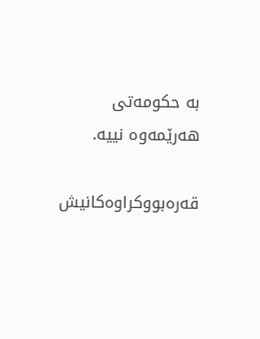به‌ حكومه‌تی‌ هه‌رێمه‌وه‌ نییه‌.

قه‌ره‌بووكراوه‌كانیش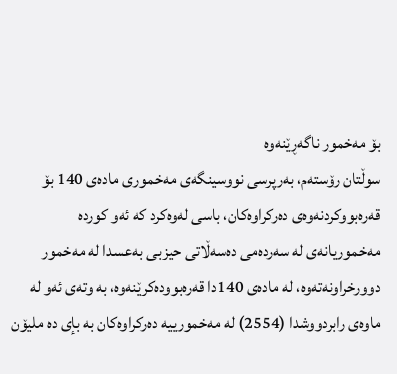بۆ مه‌خمور ناگه‌ڕێنه‌وه‌
سوڵتان رۆسته‌م، به‌رپرسی‌ نووسینگه‌ی‌ مه‌خموری‌ ماده‌ی‌ 140 بۆ قه‌ره‌بووكردنه‌وه‌ی‌ ده‌ركراوه‌كان، باسی‌ له‌وه‌كرد كه‌ ئه‌و كورده‌ مه‌خموریانه‌ی‌ له‌ سه‌رده‌می‌ ده‌سه‌ڵاتی‌ حیزبی‌ به‌عسدا له‌ مه‌خمور دوورخراونه‌ته‌وه‌، له‌ ماده‌ی‌ 140دا قه‌ره‌بووده‌كرێنه‌وه‌، به‌ وته‌ی‌ ئه‌و له‌ ماوه‌ی‌ رابردووشدا (2554) له‌ مه‌خمورییه‌ ده‌ركراوه‌كان به‌ بإی‌ ده‌ ملیۆن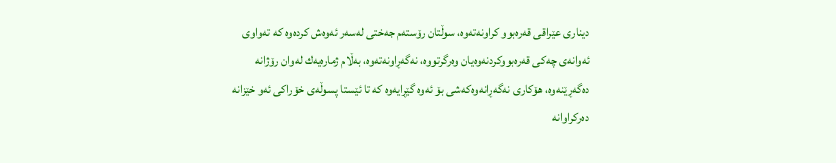دیناری‌ عێراقی‌ قه‌ره‌بوو كراونه‌ته‌وه‌، سوڵتان رۆسته‌م جه‌ختی‌ له‌سه‌ر ئه‌وه‌ش كرده‌وه‌ كه‌ ته‌واوی‌ ئه‌وانه‌ی‌ چه‌كی‌ قه‌ره‌بووكردنه‌وه‌یان وه‌رگرتووه‌، نه‌گه‌ڕاونه‌ته‌وه‌، به‌ڵام ژماره‌یه‌ك له‌وان رۆژانه‌ ده‌گه‌ڕێنه‌وه‌، هۆكاری‌ نه‌گه‌ڕانه‌وه‌كه‌شی‌ بۆ ئه‌وه‌ گێڕایه‌وه‌ كه‌ تا ئێستا پسوڵه‌ی‌ خۆراكی‌ ئه‌و خێزانه‌ ده‌ركراوانه‌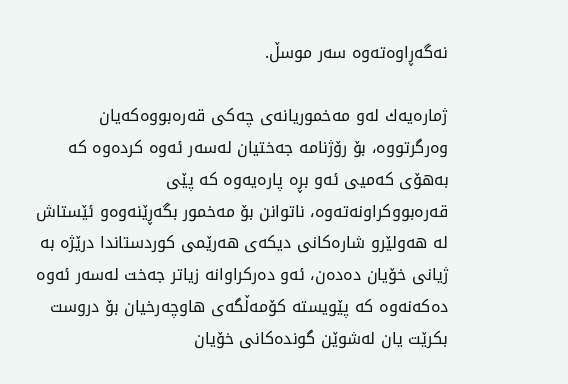نه‌گه‌ڕاوه‌ته‌وه‌ سه‌ر موسڵ‌.

ژماره‌یه‌ك له‌و مه‌خموریانه‌ی‌ چه‌كی‌ قه‌ره‌بووه‌كه‌یان وه‌رگرتووه‌، بۆ رۆژنامه‌ جه‌ختیان له‌سه‌ر ئه‌وه‌ كرده‌وه‌ كه‌ به‌هۆی‌ كه‌میی‌ ئه‌و بڕه‌ پاره‌یه‌وه‌ كه‌ پێی‌ قه‌ره‌بووكراونه‌ته‌وه‌، ناتوانن بۆ مه‌خمور بگه‌ڕێنه‌وه‌و ئێستاش له‌ هه‌ولێرو شاره‌كانی‌ دیكه‌ی‌ هه‌رێمی‌ كوردستاندا درێژه‌ به‌ ژیانی‌ خۆیان ده‌ده‌ن، ئه‌و ده‌ركراوانه‌ زیاتر جه‌خت له‌سه‌ر ئه‌وه‌ ده‌كه‌نه‌وه‌ كه‌ پێویسته‌ كۆمه‌ڵگه‌ی‌ هاوچه‌رخیان بۆ دروست بكرێت یان له‌شوێن گونده‌كانی‌ خۆیان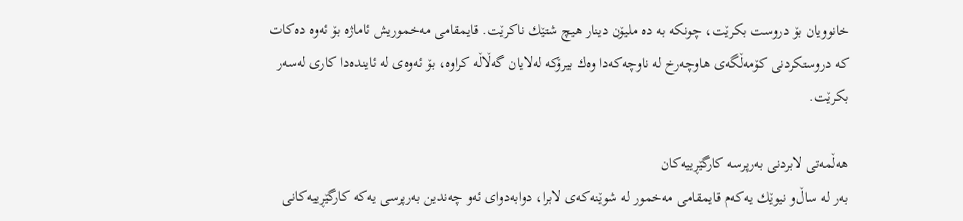خانوویان بۆ دروست بكرێت، چونكه‌ به‌ ده‌ ملیۆن دینار هیچ شتێك ناكرێت. قایمقامی‌ مه‌خموریش ئاماژه‌ بۆ ئه‌وه‌ ده‌كات كه‌ دروستكردنی‌ كۆمه‌ڵگه‌ی‌ هاوچه‌رخ له‌ ناوچه‌كه‌دا وه‌ك بیرۆكه‌ له‌لایان گه‌ڵاڵه‌ كراوه‌، بۆ ئه‌وه‌ی‌ له‌ ئاینده‌دا كاری‌ له‌سه‌ر بكرێت.

هه‌ڵمه‌تی‌ لابردنی‌ به‌رپرسه‌ كارگێڕییه‌كان
به‌ر له‌ ساڵ‌و نیوێك یه‌كه‌م قایمقامی‌ مه‌خمور له‌ شوێنه‌كه‌ی‌ لابرا، دوابه‌دوای‌ ئه‌و چه‌ندین به‌رپرسی‌ یه‌كه‌ كارگێڕییه‌كانی‌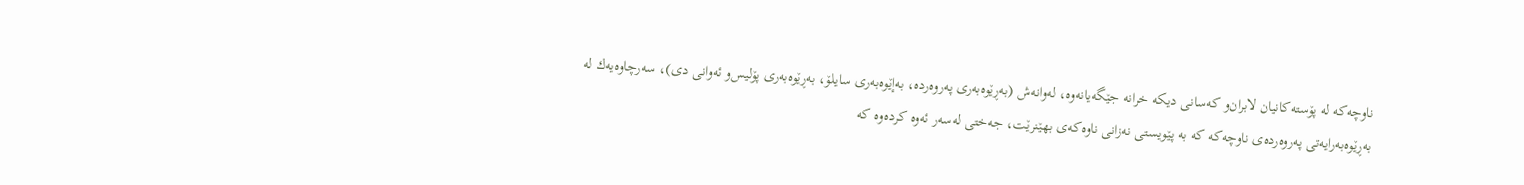ناوچه‌كه‌ له‌ پۆسته‌كانیان لابران‌و كه‌سانی‌ دیكه‌ خرانه‌ جێگه‌یانه‌وه‌، له‌وانه‌ش (به‌ڕێوه‌به‌ری‌ په‌روه‌رده‌، به‌إێوه‌به‌ری‌ سایلۆ، به‌ڕێوه‌به‌ری‌ پۆلیس‌و ئه‌وانی‌ دی‌)، سه‌رچاوه‌یه‌ك له‌ به‌ڕێوه‌به‌رایه‌تی‌ په‌روه‌رده‌ی‌ ناوچه‌كه‌ كه‌ به‌ پێویستی‌ نه‌زانی‌ ناوه‌كه‌ی‌ بهێنرێت، جه‌ختی‌ له‌سه‌ر ئه‌وه‌ كرده‌وه‌ كه‌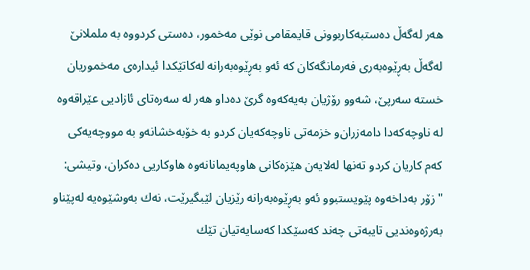هه‌ر له‌گه‌ڵ‌ ده‌ستبه‌كاربوونی‌ قایمقامی‌ نوێی‌ مه‌خمور، ده‌ستی‌ كردووه‌ به‌ ململانێ‌ له‌گه‌ڵ‌ به‌ڕێوه‌به‌ری‌ فه‌رمانگه‌كان كه‌ ئه‌و به‌ڕێوه‌به‌رانه‌ له‌كاتێكدا ئیداره‌ی‌ مه‌خموریان خسته‌ سه‌رپێ‌، شه‌وو رۆژیان به‌یه‌كه‌وه‌ گرێ‌ ده‌داو هه‌ر له‌ سه‌ره‌تای‌ ئازادیی‌ عێراقه‌وه‌ له‌ ناوچه‌كه‌دا دامه‌زران‌و خزمه‌تی‌ ناوچه‌كه‌یان كردو به‌ خۆبه‌خشانه‌‌و به‌ مووچه‌یه‌كی‌ كه‌م كاریان كردو ته‌نها له‌لایه‌ن هێزه‌كانی‌ هاوپه‌یمانانه‌وه‌ هاوكاریی‌ ده‌كران، وتیشی‌: "زۆر به‌داخه‌وه‌ پێویستبوو ئه‌و به‌ڕێوه‌به‌رانه‌ رێزیان لێبگیرێت، نه‌ك به‌وشێوه‌یه‌ له‌پێناو به‌رژه‌وه‌ندیی‌ تایبه‌تی‌ چه‌ند كه‌سێكدا كه‌سایه‌تیان تێك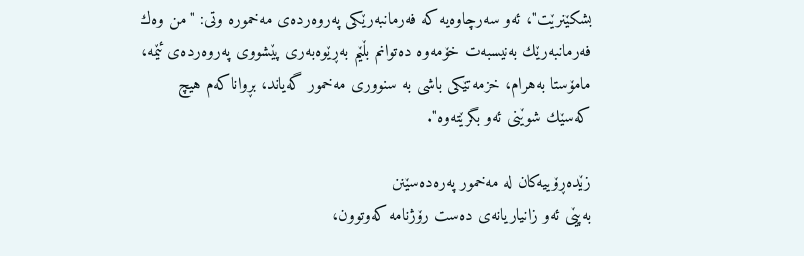بشكێنرێت"، ئه‌و سه‌رچاوه‌یه‌ كه‌ فه‌رمانبه‌رێكی‌ په‌روه‌رده‌ی‌ مه‌خموره‌ وتی‌: "من وه‌ك فه‌رمانبه‌رێك به‌نیسبه‌ت خۆمه‌وه‌ ده‌توانم بڵێم به‌ڕێوه‌به‌ری‌ پێشووی‌ په‌روه‌رده‌ی‌ ئێمه‌، مامۆستا به‌هرام، خزمه‌تێكی‌ باشی‌ به‌ سنووری‌ مه‌خمور گه‌یاند، بڕواناكه‌م هیچ كه‌سێك شوێنی‌ ئه‌و بگرێته‌وه‌".

زێده‌ڕۆییه‌كان له‌ مه‌خمور په‌ره‌ده‌سێنن
به‌پێی‌ ئه‌و زانیاریانه‌ی‌ ده‌ست رۆژنامه‌ كه‌وتوون،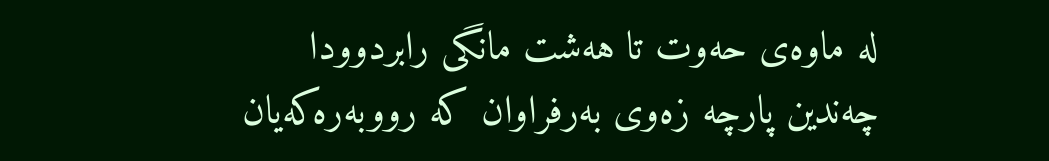له‌ ماوه‌ی‌ حه‌وت تا هه‌شت مانگی‌ رابردوودا چه‌ندین پارچه‌ زه‌وی‌ به‌رفراوان كه‌ رووبه‌ره‌كه‌یان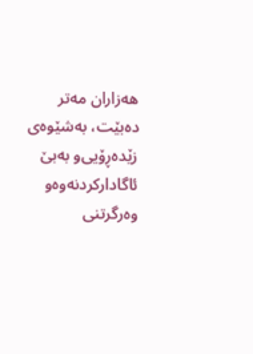هه‌زاران مه‌تر ده‌بێت، به‌شێوه‌ی‌ زێده‌ڕۆیی‌‌و به‌بێ‌ ئاگاداركردنه‌وه‌و وه‌رگرتنی‌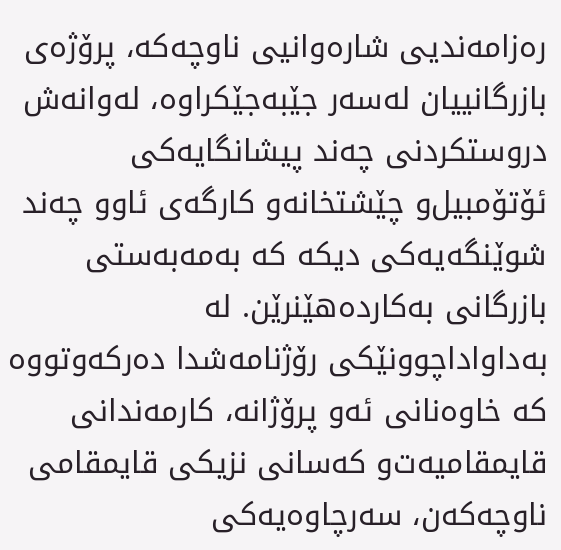ره‌زامه‌ندیی‌ شاره‌وانیی‌ ناوچه‌كه‌، پرۆژه‌ی‌ بازرگانییان له‌سه‌ر جێبه‌جێكراوه‌، له‌وانه‌ش دروستكردنی‌ چه‌ند پیشانگایه‌كی‌ ئۆتۆمبیل‌و چێشتخانه‌و كارگه‌ی‌ ئاوو چه‌ند شوێنگه‌یه‌كی‌ دیكه‌ كه‌ به‌مه‌به‌ستی‌ بازرگانی‌ به‌كارده‌هێنرێن. له‌ به‌داواداچوونێكی‌ رۆژنامه‌شدا ده‌ركه‌وتووه‌ كه‌ خاوه‌نانی‌ ئه‌و پرۆژانه‌، كارمه‌ندانی‌ قایمقامیه‌ت‌و كه‌سانی‌ نزیكی‌ قایمقامی‌ ناوچه‌كه‌ن، سه‌رچاوه‌یه‌كی‌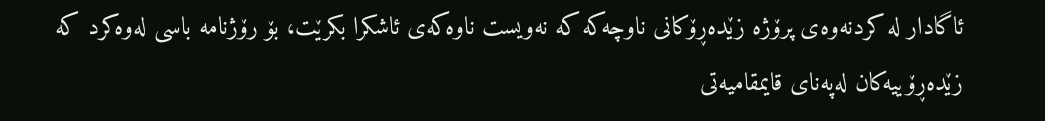ئاگادار له‌ كردنه‌وه‌ی‌ پرۆژه‌ زێده‌ڕۆكانی‌ ناوچه‌كه‌ كه‌ نه‌ویست ناوه‌كه‌ی‌ ئاشكرا بكرێت، بۆ رۆژنامه‌ باسی‌ له‌وه‌كرد كه‌ زێده‌ڕۆییه‌كان له‌په‌نای‌ قایمقامیه‌تی‌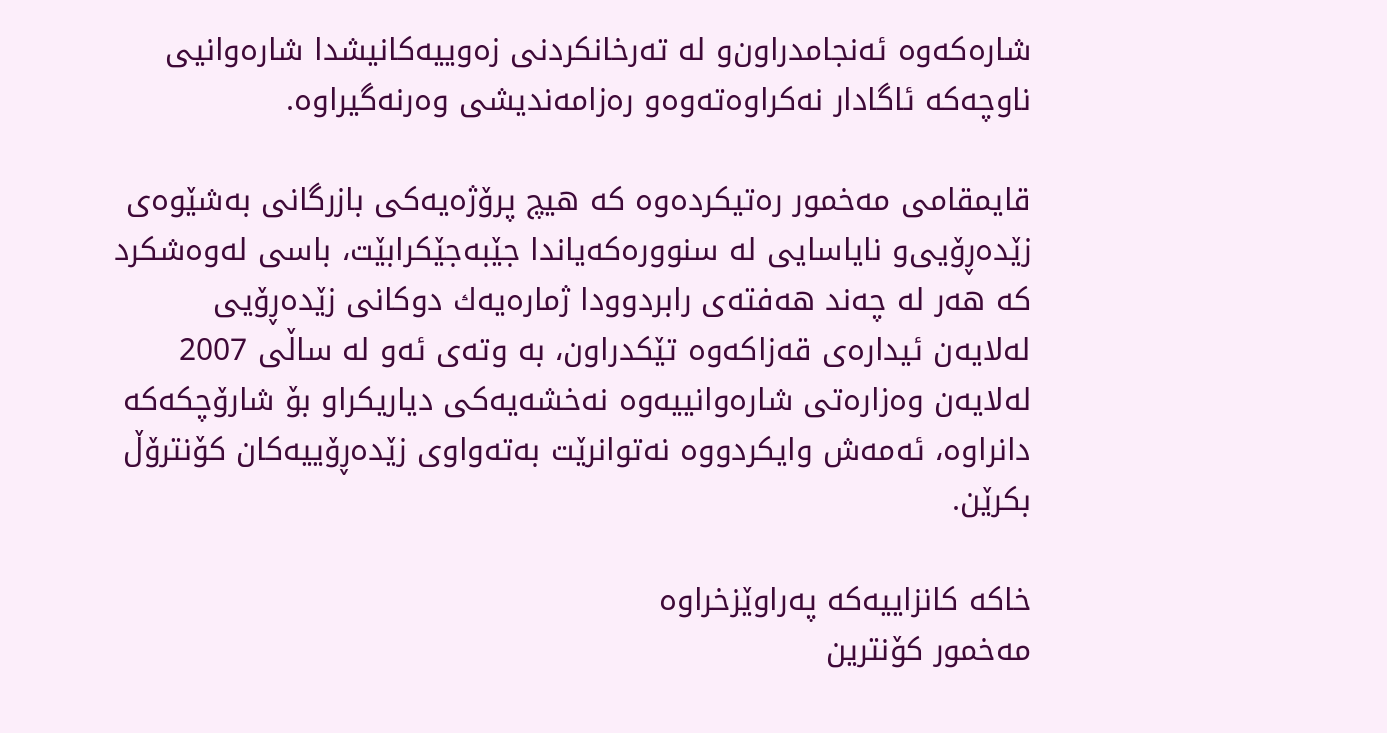شاره‌كه‌وه‌ ئه‌نجامدراون‌و له‌ ته‌رخانكردنی‌ زه‌وییه‌كانیشدا شاره‌وانیی‌ ناوچه‌كه‌ ئاگادار نه‌كراوه‌ته‌وه‌و ره‌زامه‌ندیشی‌ وه‌رنه‌گیراوه‌.

قایمقامی‌ مه‌خمور ره‌تیكرده‌وه‌ كه‌ هیچ پرۆژه‌یه‌كی‌ بازرگانی‌ به‌شێوه‌ی‌ زێده‌ڕۆیی‌‌و نایاسایی‌ له‌ سنووره‌كه‌یاندا جێبه‌جێكرابێت، باسی‌ له‌وه‌شكرد كه‌ هه‌ر له‌ چه‌ند هه‌فته‌ی‌ رابردوودا ژماره‌یه‌ك دوكانی‌ زێده‌ڕۆیی‌ له‌لایه‌ن ئیداره‌ی‌ قه‌زاكه‌وه‌ تێكدراون، به‌ وته‌ی‌ ئه‌و له‌ ساڵی‌ 2007 له‌لایه‌ن وه‌زاره‌تی‌ شاره‌وانییه‌وه‌ نه‌خشه‌یه‌كی‌ دیاریكراو بۆ شارۆچكه‌كه‌ دانراوه‌، ئه‌مه‌ش وایكردووه‌ نه‌توانرێت به‌ته‌واوی‌ زێده‌ڕۆییه‌كان كۆنترۆڵ‌ بكرێن.

خاكه‌ كانزاییه‌كه‌ په‌راوێزخراوه‌
مه‌خمور كۆنترین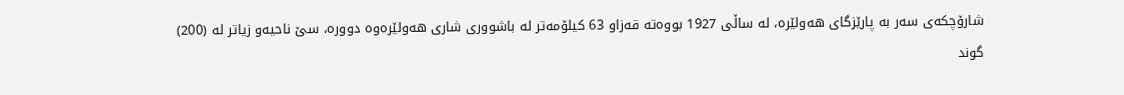شارۆچكه‌ی‌ سه‌ر به‌ پارێزگای‌ هه‌ولێره‌، له‌ ساڵی‌ 1927 بووه‌ته‌ قه‌زاو 63 كیلۆمه‌تر له‌ باشووری‌ شاری‌ هه‌ولێره‌وه‌ دووره‌، سێ‌ ناحیه‌و زیاتر له‌ (200) گوند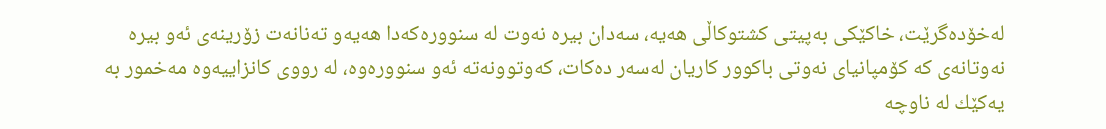له‌خۆده‌گرێت، خاكێكی‌ به‌پیتی‌ كشتوكاڵی‌ هه‌یه‌، سه‌دان بیره‌ نه‌وت له‌ سنووره‌كه‌دا هه‌یه‌و ته‌نانه‌ت زۆرینه‌ی‌ ئه‌و بیره‌ نه‌وتانه‌ی‌ كه‌ كۆمپانیای‌ نه‌وتی‌ باكوور كاریان له‌سه‌ر ده‌كات، كه‌وتوونه‌ته‌ ئه‌و سنووره‌وه‌، له‌ رووی‌ كانزاییه‌وه‌ مه‌خمور به‌ یه‌كێك له‌ ناوچه‌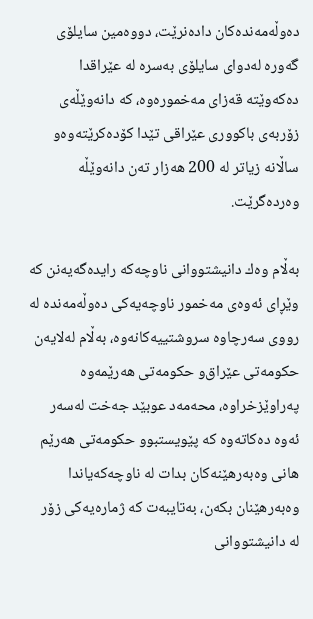ده‌وڵه‌مه‌نده‌كان داده‌نرێت، دووه‌مین سایلۆی‌ گه‌وره‌ له‌دوای‌ سایلۆی‌ به‌سره‌ له‌ عێراقدا ده‌كه‌وێته‌ قه‌زای‌ مه‌خموره‌وه‌، كه‌ دانه‌وێڵه‌ی‌ زۆربه‌ی‌ باكووری‌ عێراقی‌ تێدا كۆده‌كرێته‌وه‌‌و ساڵانه‌ زیاتر له‌ 200 هه‌زار ته‌ن دانه‌وێڵه‌ وه‌رده‌گرێت.

به‌ڵام وه‌ك دانیشتووانی‌ ناوچه‌كه‌ رایده‌گه‌یه‌نن كه‌ وێڕای‌ ئه‌وه‌ی‌ مه‌خمور ناوچه‌یه‌كی‌ ده‌وڵه‌مه‌نده‌ له‌ رووی‌ سه‌رچاوه‌ سروشتییه‌كانه‌وه‌، به‌ڵام له‌لایه‌ن حكومه‌تی‌ عێراق‌و حكومه‌تی‌ هه‌رێمه‌وه‌ په‌راوێزخراوه‌، محه‌مه‌د عوبێد جه‌خت له‌سه‌ر ئه‌وه‌ ده‌كاته‌وه‌ كه‌ پێویستبوو حكومه‌تی‌ هه‌رێم هانی‌ وه‌به‌رهێنه‌كان بدات له‌ ناوچه‌كه‌یاندا وه‌به‌رهێنان بكه‌ن، به‌تایبه‌ت كه‌ ژماره‌یه‌كی‌ زۆر له‌ دانیشتووانی‌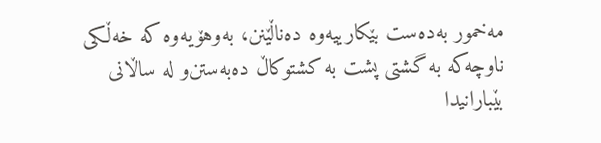مه‌خمور به‌ده‌ست بێكارییه‌وه‌ ده‌ناڵێنن، به‌وهۆیه‌وه‌ كه‌ خه‌ڵكی‌ ناوچه‌كه‌ به‌ گشتی‌ پشت به‌ كشتوكاڵ‌ ده‌به‌ستن‌و له‌ ساڵانی‌ بێبارانیدا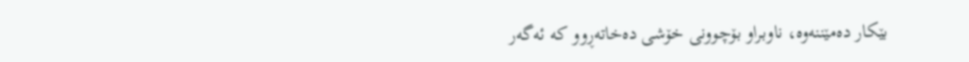بێكار ده‌مێننه‌وه‌، ناوبراو بۆچوونی‌ خۆشی‌ ده‌خاته‌ڕوو كه‌ ئه‌گه‌ر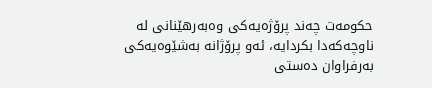حكومه‌ت چه‌ند پرۆژه‌یه‌كی‌ وه‌به‌رهێنانی‌ له‌ ناوچه‌كه‌دا بكردایه‌، ئه‌و پرۆژانه‌ به‌شێوه‌یه‌كی‌ به‌رفراوان ده‌ستی‌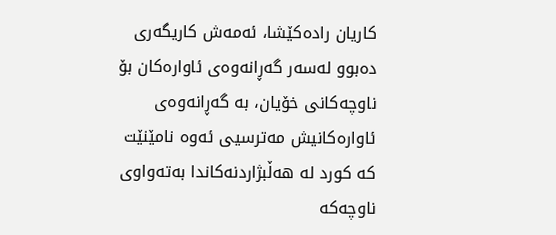كاریان راده‌كێشا، ئه‌مه‌ش كاریگه‌ری‌ ده‌بوو له‌سه‌ر گه‌ڕانه‌وه‌ی‌ ئاواره‌كان بۆ ناوچه‌كانی‌ خۆیان، به‌ گه‌ڕانه‌وه‌ی‌ ئاواره‌كانیش مه‌ترسیی‌ ئه‌وه‌ نامێنێت كه‌ كورد له‌ هه‌ڵبژاردنه‌كاندا به‌ته‌واوی‌ ناوچه‌كه‌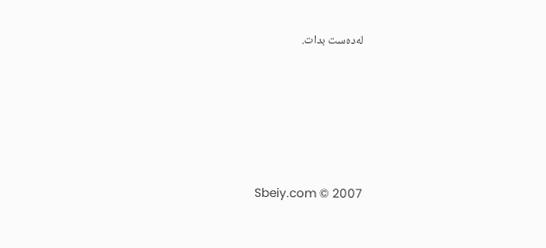له‌ده‌ست بدات.






Sbeiy.com © 2007